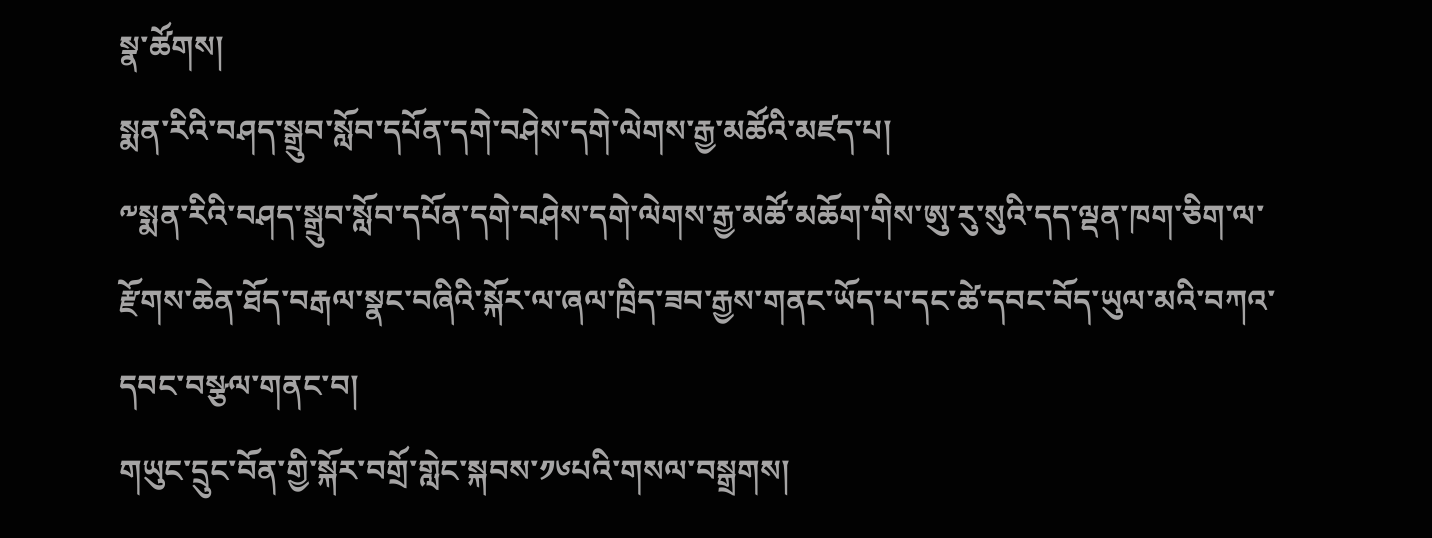སྣ་ཚོགས།
སྨན་རིའི་བཤད་སྒྲུབ་སློབ་དཔོན་དགེ་བཤེས་དགེ་ལེགས་རྒྱ་མཚོའི་མཛད་པ།
༸སྨན་རིའི་བཤད་སྒྲུབ་སློབ་དཔོན་དགེ་བཤེས་དགེ་ལེགས་རྒྱ་མཚོ་མཆོག་གིས་ཨུ་རུ་སུའི་དད་ལྡན་ཁག་ཅིག་ལ་རྫོགས་ཆེན་ཐོད་བརྒལ་སྣང་བཞིའི་སྐོར་ལ་ཞལ་ཁྲིད་ཟབ་རྒྱས་གནང་ཡོད་པ་དང་ཚེ་དབང་བོད་ཡུལ་མའི་བཀའ་དབང་བསྩལ་གནང་བ།
གཡུང་དྲུང་བོན་གྱི་སྐོར་བགྲོ་གླེང་སྐབས་༡༦པའི་གསལ་བསྒྲགས།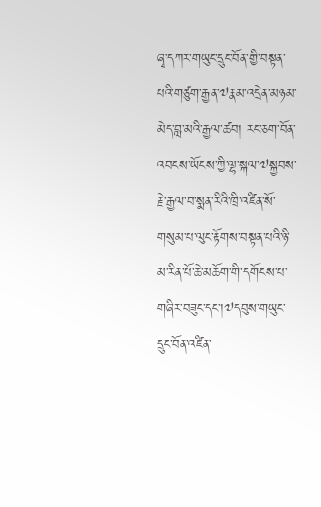ཞྭ་དཀར་གཡུང་དྲུང་བོན་གྱི་བསྟན་པའི་གཙུག་རྒྱན་༧རྣམ་འདྲེན་མཉམ་མེད་བླ་མའི་རྒྱལ་ཚབ། རང་ཅག་བོན་འབངས་ཡོངས་ཀྱི་ལྷ་སྐལ་༧སྐྱབས་རྗེ་རྒྱལ་བ་སྨན་རིའི་ཁྲི་འཛིན་སོ་གསུམ་པ་ལུང་རྟོགས་བསྟན་པའི་ཉི་མ་རིན་པོ་ཆེ་མཆོག་གི་དགོངས་པ་གཞིར་བཟུང་དང་།༧དབུས་གཡུང་དྲུང་བོན་འཛིན་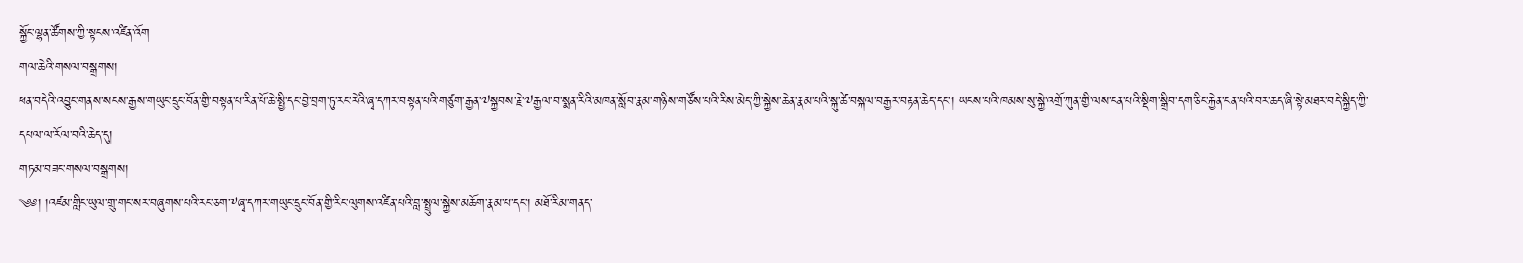སྐྱོང་ལྷན་ཚོགས་ཀྱི་སྟངས་འཛིན་འོག
གལ་ཆེའི་གསལ་བསྒྲགས།
ཕན་བདེའི་འབྱུང་གནས་སངས་རྒྱས་གཡུང་དྲུང་བོན་གྱི་བསྟན་པ་རིན་པོ་ཆེ་སྤྱི་དང་བྱེ་བྲག་ཏུ་རང་རེའི་ཞྭ་དཀར་བསྟན་པའི་གཙུག་རྒྱན་༧སྐྱབས་རྗེ་༧རྒྱལ་བ་སྨན་རིའི་མཁན་སློབ་རྣམ་གཉིས་གཙོས་པའི་རིས་མེད་ཀྱི་སྐྱེས་ཆེན་རྣམ་པའི་སྐུ་ཚེ་བསྐལ་བརྒྱར་བརྟན་ཆེད་དང་། ཡངས་པའི་ཁམས་སུ་སྐྱེ་འགྲོ་ཀུན་གྱི་ལས་ངན་པའི་སྡིག་སྒྲིབ་དག་ཅིང་རྐྱེན་ངན་པའི་བར་ཆད་ཞི་སྟེ་མཐར་བདེ་སྐྱིད་ཀྱི་དཔལ་ལ་རོལ་བའི་ཆེད་དུ།
གཏམ་བཟང་གསལ་བསྒྲགས།
༄༅། །འཛམ་གླིང་ཡུལ་གྲུ་གང་སར་བཞུགས་པའི་རང་ཅག་༸ཞྭ་དཀར་གཡུང་དྲུང་བོན་གྱི་རིང་ལུགས་འཛིན་པའི་བླ་སྤྲུལ་སྐྱེས་མཆོག་རྣམ་པ་དང་། མཐོ་རིམ་གནད་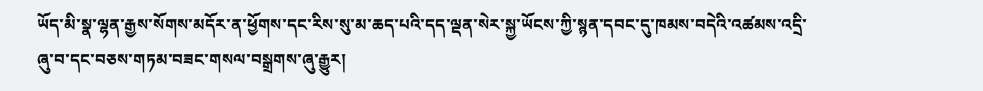ཡོད་མི་སྣ་ལྷན་རྒྱས་སོགས་མདོར་ན་ཕྱོགས་དང་རིས་སུ་མ་ཆད་པའི་དད་ལྡན་སེར་སྐྱ་ཡོངས་ཀྱི་སྙན་དབང་དུ་ཁམས་བདེའི་འཚམས་འདྲི་ཞུ་བ་དང་བཅས་གཏམ་བཟང་གསལ་བསྒྲགས་ཞུ་རྒྱུར།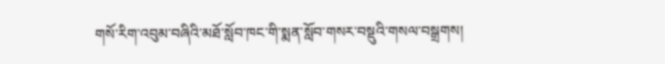གསོ་རིག་འབུམ་བཞིའི་མཐོ་སློབ་ཁང་གི་སྨན་སློབ་གསར་བསྡུའི་གསལ་བསྒྲགས།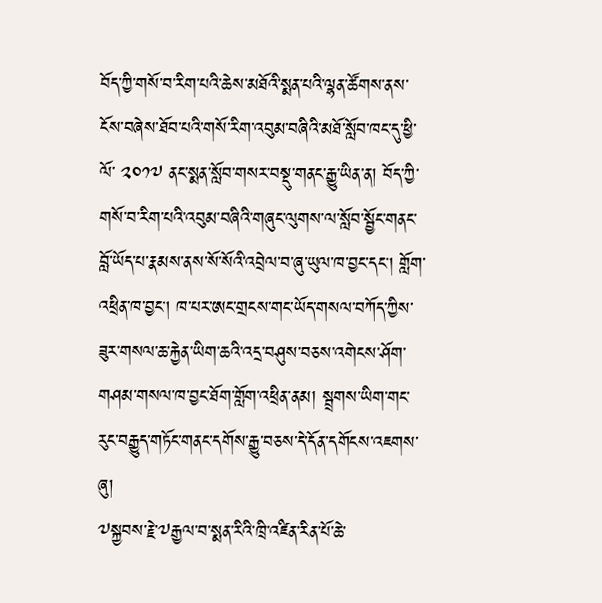བོད་ཀྱི་གསོ་བ་རིག་པའི་ཆེས་མཐོའི་སྨན་པའི་ལྷན་ཚོགས་ནས་ངོས་བཞེས་ཐོབ་པའི་གསོ་རིག་འབུམ་བཞིའི་མཐོ་སློབ་ཁང་དུ་ཕྱི་ལོ་ ༢༠༡༧ ནང་སྨན་སློབ་གསར་བསྡུ་གནང་རྒྱུ་ཡིན་ན། བོད་ཀྱི་གསོ་བ་རིག་པའི་འབུམ་བཞིའི་གཞུང་ལུགས་ལ་སློབ་སྦྱོང་གནང་བློ་ཡོད་པ་རྣམས་ནས་སོ་སོའི་འབྲེལ་བ་ཞུ་ཡུལ་ཁ་བྱང་དང། གློག་འཕྲིན་ཁ་བྱང། ཁ་པར་ཨང་གྲངས་གང་ཡོད་གསལ་བཀོད་ཀྱིས་ཟུར་གསལ་ཆ་རྐྱེན་ཡིག་ཆའི་འདྲ་བཤུས་བཅས་འགེངས་ཤོག་གཤམ་གསལ་ཁ་བྱང་ཐོག་གློག་འཕྲིན་ནམ། སྦྲགས་ཡིག་གང་རུང་བརྒྱུད་གཏོང་གནང་དགོས་རྒྱུ་བཅས་དེ་དོན་དགོངས་འཇགས་ཞུ།
༧སྐྱབས་རྗེ་༧རྒྱལ་བ་སྨན་རིའི་ཁྲི་འཛིན་རིན་པོ་ཆེ་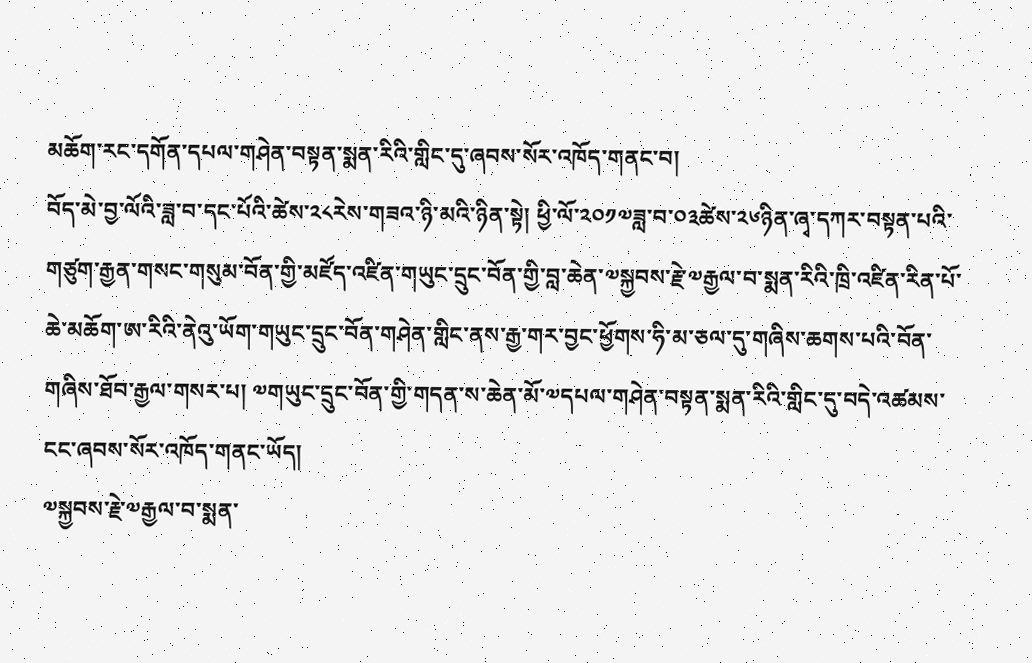མཆོག་རང་དགོན་དཔལ་གཤེན་བསྟན་སྨན་རིའི་གླིང་དུ་ཞབས་སོར་འཁོད་གནང་བ།
བོད་མེ་བྱ་ལོའི་ཟླ་བ་དང་པོའི་ཚེས་༢༨རེས་གཟའ་ཉི་མའི་ཉིན་སྟེ། ཕྱི་ལོ་༢༠༡༧ཟླ་བ་༠༣ཚེས་༢༦ཉིན་ཞྭ་དཀར་བསྟན་པའི་གཙུག་རྒྱན་གསང་གསུམ་བོན་གྱི་མཛོད་འཛིན་གཡུང་དྲུང་བོན་གྱི་བླ་ཆེན་༧སྐྱབས་རྗེ་༧རྒྱལ་བ་སྨན་རིའི་ཁྲི་འཛིན་རིན་པོ་ཆེ་མཆོག་ཨ་རིའི་ནེའུ་ཡོག་གཡུང་དྲུང་བོན་གཤེན་གླིང་ནས་རྒྱ་གར་བྱང་ཕྱོགས་ཧི་མ་ཅལ་དུ་གཞིས་ཆགས་པའི་བོན་གཞིས་ཐོབ་རྒྱལ་གསར་པ། ༧གཡུང་དྲུང་བོན་གྱི་གདན་ས་ཆེན་མོ་༧དཔལ་གཤེན་བསྟན་སྨན་རིའི་གླིང་དུ་བདེ་འཚམས་ངང་ཞབས་སོར་འཁོད་གནང་ཡོད།
༧སྐྱབས་རྗེ་༧རྒྱལ་བ་སྨན་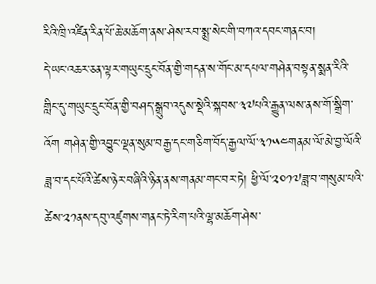རིའི་ཁྲི་འཛིན་རིན་པོ་ཆེ་མཆོག་ནས་ཤེས་རབ་སྨྲ་སེང་གི་བཀའ་དབང་གནང་བ།
དེ་ཡང་འཆར་ཅན་ལྟར་གཡུང་དྲུང་བོན་གྱི་གདན་ས་གོང་མ་དཔལ་གཤེན་བསྟན་སྨན་རིའི་གླིང་དུ་གཡུང་དྲུང་བོན་གྱི་བཤད་སྒྲུབ་འདུས་སྡེའི་སྐབས་༣༧པའི་རྒྱུན་ལས་ནས་གོ་སྒྲིག་འོག གཤེན་གྱི་འབྱུང་ལྡན་སུམ་བརྒྱ་དང་གཅིག་བོད་རྒྱལ་ལོ་༣༡༥༤གནམ་ལོ་མེ་བྱ་ལོའི་ཟླ་བ་དང་པོའི་ཚེས་ཉེར་བཞིའི་ཉིན་ནས་གནམ་གང་བར་ཏེ། ཕྱི་ལོ་༢༠༡༧ཟླ་བ་གསུམ་པའི་ཚེས་༢༡ནས་དབུ་འཛུགས་གནང་ཏེ་རིག་པའི་ལྷ་མཆོག་ཤེས་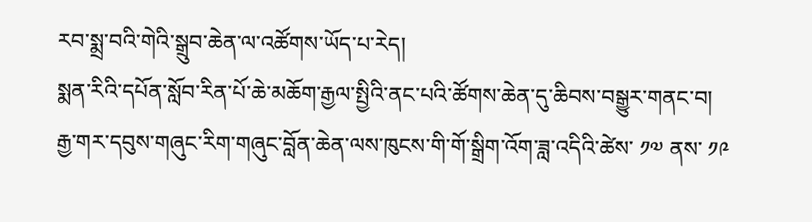རབ་སྨྲ་བའི་གེའི་སྒྲུབ་ཆེན་ལ་འཚོགས་ཡོད་པ་རེད།
སྨན་རིའི་དཔོན་སློབ་རིན་པོ་ཆེ་མཆོག་རྒྱལ་སྤྱིའི་ནང་པའི་ཚོགས་ཆེན་དུ་ཆིབས་བསྒྱུར་གནང་བ།
རྒྱ་གར་དབུས་གཞུང་རིག་གཞུང་བློན་ཆེན་ལས་ཁུངས་གི་གོ་སྒྲིག་འོག་ཟླ་འདིའི་ཚེས་ ༡༧ ནས་ ༡༩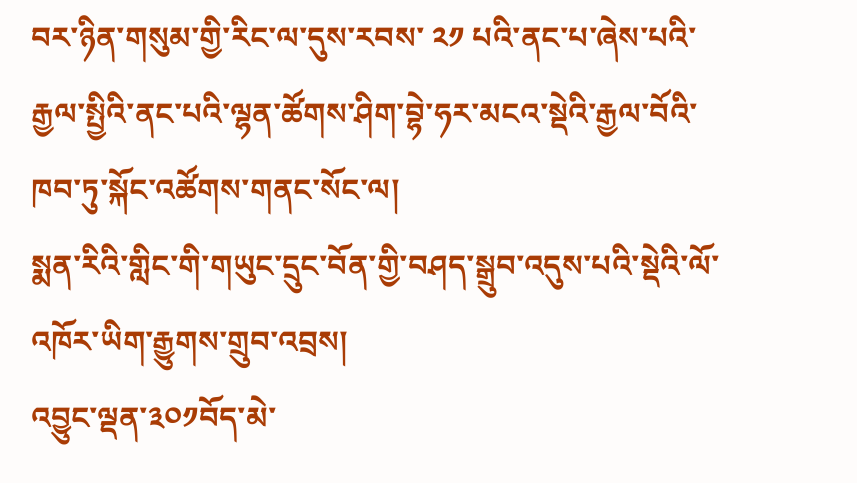བར་ཉིན་གསུམ་གྱི་རིང་ལ་དུས་རབས་ ༢༡ པའི་ནང་པ་ཞེས་པའི་རྒྱལ་སྤྱིའི་ནང་པའི་ལྷན་ཚོགས་ཤིག་བྷེ་ཧར་མངའ་སྡེའི་རྒྱལ་བོའི་ཁབ་ཏུ་སྐོང་འཚོགས་གནང་སོང་ལ།
སྨན་རིའི་གླིང་གི་གཡུང་དྲུང་བོན་གྱི་བཤད་སྒྲུབ་འདུས་པའི་སྡེའི་ལོ་འཁོར་ཡིག་རྒྱུགས་གྲུབ་འབྲས།
འབྱུང་ལྡན་༣༠༡བོད་མེ་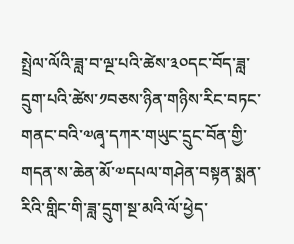སྤྲེལ་ལོའི་ཟླ་བ་ལྔ་པའི་ཚེས་༣༠དང་བོད་ཟླ་དྲུག་པའི་ཚེས་༡བཅས་ཉིན་གཉིས་རིང་བཏང་གནང་བའི་༧ཞྭ་དཀར་གཡུང་དྲུང་བོན་གྱི་གདན་ས་ཆེན་མོ་༧དཔལ་གཤེན་བསྟན་སྨན་རིའི་གླིང་གི་ཟླ་དྲུག་སྔ་མའི་ལོ་ཕྱེད་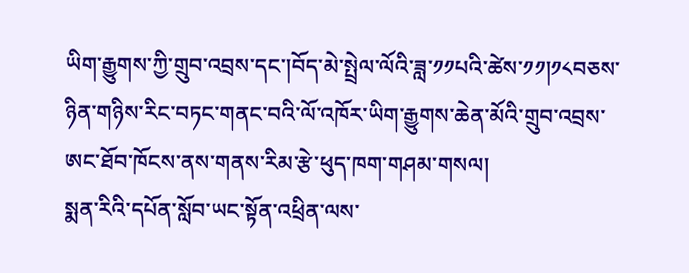ཡིག་རྒྱུགས་ཀྱི་གྲུབ་འབྲས་དང་།བོད་མེ་སྤྲེལ་ལོའི་ཟླ་༡༡པའི་ཚེས་༡༡།༡༨བཅས་ཉིན་གཉིས་རིང་བཏང་གནང་བའི་ལོ་འཁོར་ཡིག་རྒྱུགས་ཆེན་མོའི་གྲུབ་འབྲས་ཨང་ཐོབ་ཁོངས་ནས་གནས་རིམ་རྩེ་ཕུད་ཁག་གཤམ་གསལ།
སྨན་རིའི་དཔོན་སློབ་ཡང་སྟོན་འཕྲིན་ལས་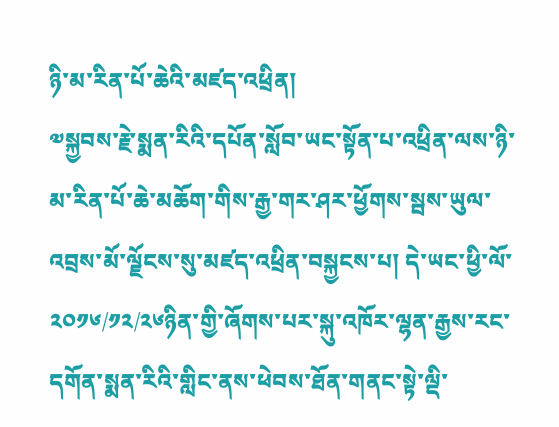ཉི་མ་རིན་པོ་ཆེའི་མཛད་འཕྲིན།
༧སྐྱབས་རྗེ་སྨན་རིའི་དཔོན་སློབ་ཡང་སྟོན་པ་འཕྲིན་ལས་ཉི་མ་རིན་པོ་ཆེ་མཆོག་གིས་རྒྱ་གར་ཤར་ཕྱོགས་སྦས་ཡུལ་འབྲས་མོ་ལྗོངས་སུ་མཛད་འཕྲིན་བསྐྱངས་པ། དེ་ཡང་ཕྱི་ལོ་༢༠༡༦/༡༢/༢༦ཉིན་གྱི་ཞོགས་པར་སྐུ་འཁོར་ལྷན་རྒྱས་རང་དགོན་སྨན་རིའི་གླིང་ནས་ཕེབས་ཐོན་གནང་སྟེ་ལྡི་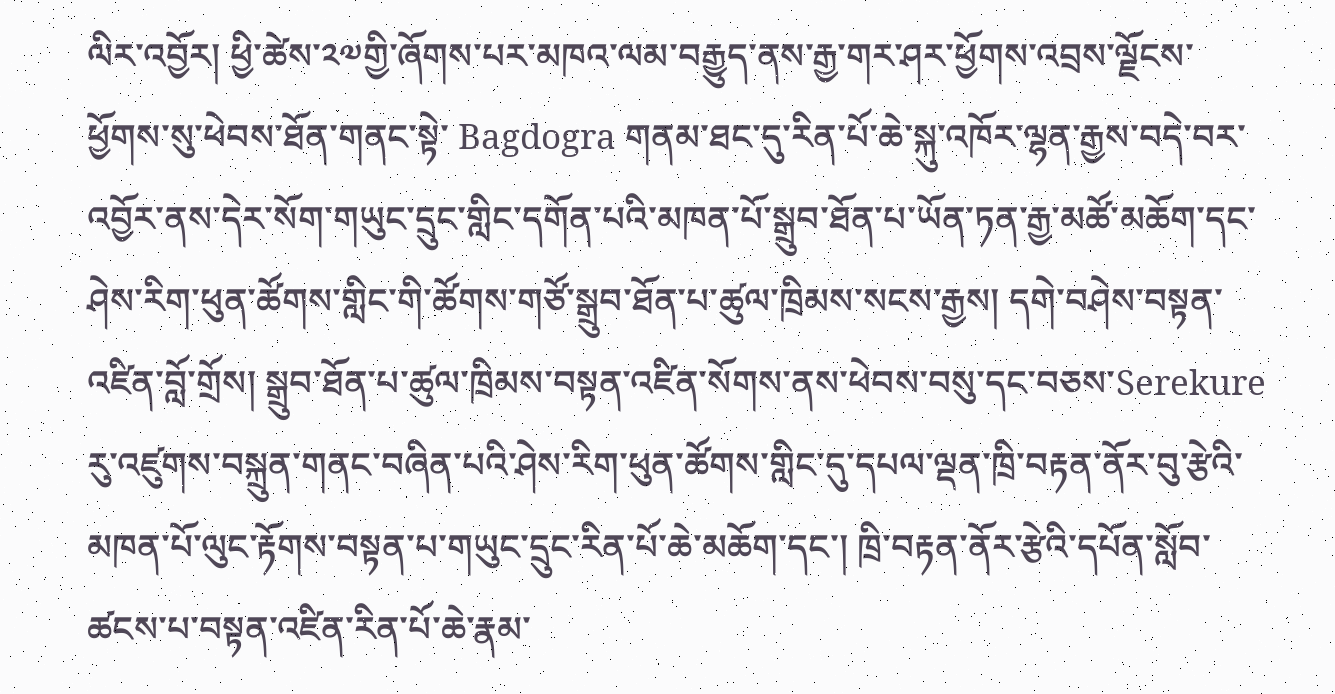ལིར་འབྱོར། ཕྱི་ཚེས་༢༧གྱི་ཞོགས་པར་མཁའ་ལམ་བརྒྱུད་ནས་རྒྱ་གར་ཤར་ཕྱོགས་འབྲས་ལྗོངས་ཕྱོགས་སུ་ཕེབས་ཐོན་གནང་སྟེ་ Bagdogra གནམ་ཐང་དུ་རིན་པོ་ཆེ་སྐུ་འཁོར་ལྷན་རྒྱས་བདེ་བར་འབྱོར་ནས་དེར་སོག་གཡུང་དྲུང་གླིང་དགོན་པའི་མཁན་པོ་སྒྲུབ་ཐོན་པ་ཡོན་ཏན་རྒྱ་མཚོ་མཆོག་དང་ཤེས་རིག་ཕུན་ཚོགས་གླིང་གི་ཚོགས་གཙོ་སྒྲུབ་ཐོན་པ་ཚུལ་ཁྲིམས་སངས་རྒྱས། དགེ་བཤེས་བསྟན་འཛིན་བློ་གྲོས། སྒྲུབ་ཐོན་པ་ཚུལ་ཁྲིམས་བསྟན་འཛིན་སོགས་ནས་ཕེབས་བསུ་དང་བཅས་Serekure རུ་འཛུགས་བསྐྲུན་གནང་བཞིན་པའི་ཤེས་རིག་ཕུན་ཚོགས་གླིང་དུ་དཔལ་ལྡན་ཁྲི་བརྟན་ནོར་བུ་རྩེའི་མཁན་པོ་ལུང་རྟོགས་བསྟན་པ་གཡུང་དྲུང་རིན་པོ་ཆེ་མཆོག་དང་། ཁྲི་བརྟན་ནོར་རྩེའི་དཔོན་སློབ་ཚངས་པ་བསྟན་འཛིན་རིན་པོ་ཆེ་རྣམ་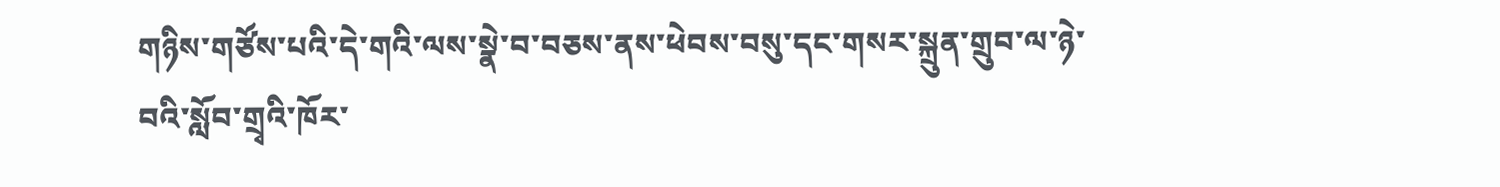གཉིས་གཙོས་པའི་དེ་གའི་ལས་སྣེ་བ་བཅས་ནས་ཕེབས་བསུ་དང་གསར་སྐྲུན་གྲུབ་ལ་ཉེ་བའི་སློབ་གྲྭའི་ཁོར་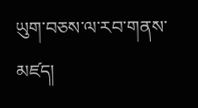ཡུག་བཅས་ལ་རབ་གནས་མཛད།